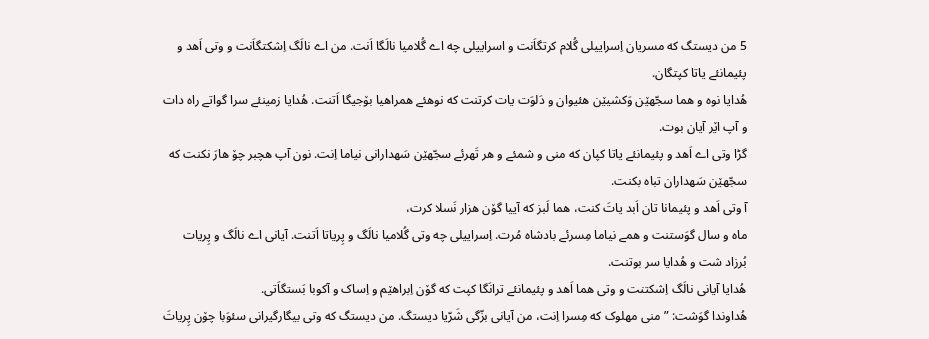5 من دیستگ که مسریان اِسراییلی گُلام کرتگاَنت و اسراییلی چه اے گُلامیا نالَگا اَنت. من اے نالَگ اِشکتگاَنت و وتی اَهد و پئیمانئے یاتا کپتگان.
هُدایا نوه و هما سجّهێن وَکشیێن هئیوان و دَلوَت یات کرتنت که نوهئے همراهیا بۆجیگا اَتنت. هُدایا زمینئے سرا گواتے راه دات و آپ اێر آیان بوت.
گڑا وتی اے اَهد و پئیمانئے یاتا کپان که منی و شمئے و هر تَهرئے سجّهێن سَهدارانی نیاما اِنت. نون آپ هچبر چۆ هارَ نکنت که سجّهێن سَهداران تباه بکنت.
آ وتی اَهد و پئیمانا تان اَبد یاتَ کنت، هما لَبز که آییا گۆن هزار نَسلا کرت،
ماه و سال گوَستنت و همے نیاما مِسرئے بادشاه مُرت. اِسراییلی چه وتی گُلامیا نالَگ و پِریاتا اَتنت. آیانی اے نالَگ و پِریات بُرزاد شت و هُدایا سر بوتنت.
هُدایا آیانی نالَگ اِشکتنت و وتی هما اَهد و پئیمانئے ترانَگا کپت که گۆن اِبراهێم و اِساک و آکوبا بَستگاَتی.
هُداوندا گوَشت: ”منی مهلوک که مِسرا اِنت، من آیانی بزّگی شَرّیا دیستگ. من دیستگ که وتی بیگارگیرانی سئوَبا چۆن پِریاتَ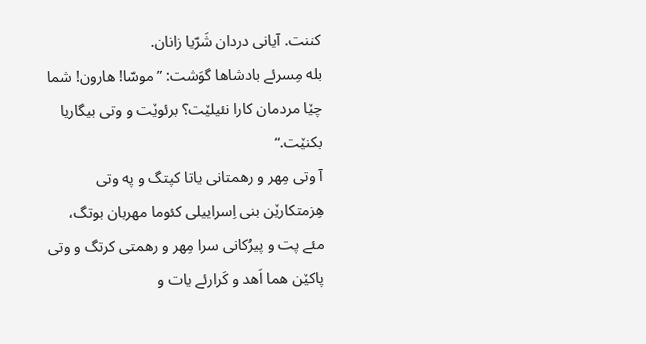کننت. آیانی دردان شَرّیا زانان.
بله مِسرئے بادشاها گوَشت: ”موسّا! هارون! شما چێا مردمان کارا نئیلێت؟ برئوێت و وتی بیگاریا بکنێت.“
آ وتی مِهر و رهمتانی یاتا کپتگ و په وتی هِزمتکارێن بنی اِسراییلی کئوما مهربان بوتگ،
مئے پت و پیرُکانی سرا مِهر و رهمتی کرتگ و وتی پاکێن هما اَهد و کَرارئے یات و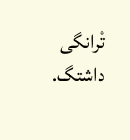تْرانگی داشتگ.